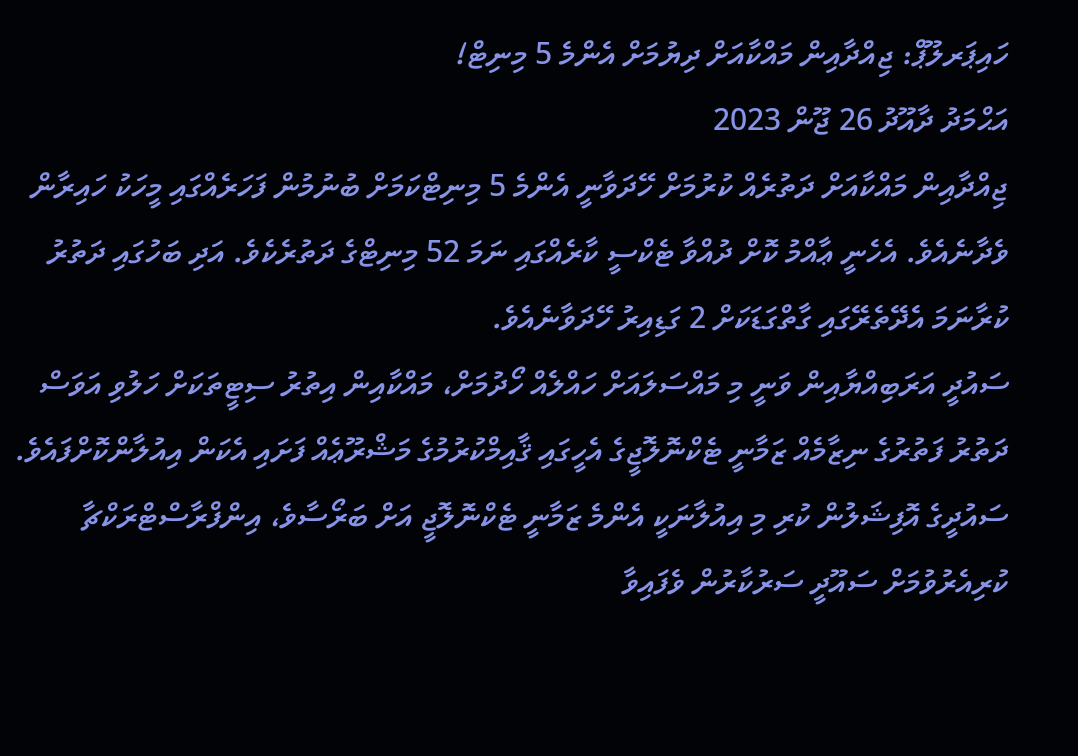ހައިޕަރލޫޕް: ޖިއްދާއިން މައްކާއަށް ދިޔުމަށް އެންމެ 5 މިނިޓް!
އަޙްމަދު ދާއޫދު 26 ޖޫން 2023
ޖިއްދާއިން މައްކާއަށް ދަތުރެއް ކުރުމަށް ހޭދަވާނީ އެންމެ 5 މިނިޓްކަމަށް ބުނުމުން ފަހަރެއްގައި މީހަކު ހައިރާން ވެދާނެއެވެ. އެހެނީ ޢާއްމު ކޮށް ދުއްވާ ޓެކްސީ ކާރެއްގައި ނަމަ 52 މިނިޓްގެ ދަތުރެކެވެ. އަދި ބަހުގައި ދަތުރު ކުރާނަމަ އެދޭތެރޭގައި ގާތްގަޑަކަށް 2 ގަޑިއިރު ހޭދަވާނެއެވެ.
ސައުދީ އަރަބިއްޔާއިން ވަނީ މި މައްސަލައަށް ހައްލެއް ހޯދުމަށް، މައްކާއިން އިތުރު ސިޓީތަކަށް ހަލުވި އަވަސް ދަތުރު ފަތުރުގެ ނިޒާމެއް ޒަމާނީ ޓެކްނޮލޮޖީގެ އެހީގައި ޤާއިމްކުރުމުގެ މަޝްރޫޢެއް ފަށައި އެކަން އިއުލާންކޮށްފައެވެ.
ސައުދީގެ އޮފިޝަލުން ކުރި މި އިއުލާނަކީ އެންމެ ޒަމާނީ ޓެކްނޮލޮޖީ އަށް ބަރޯސާވެ، އިންފްރާސްޓްރަކްޗާ ކުރިއެރުވުމަށް ސައޫދީ ސަރުކާރުން ވެފައިވާ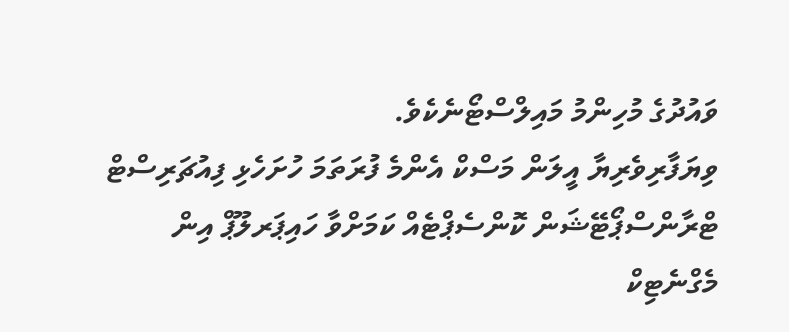ވައުދުގެ މުހިންމު މައިލްސްޓޯނެކެވެ.
ވިޔަފާރިވެރިޔާ އީލަން މަސްކް އެންމެ ފުރަތަމަ ހުށަހެޅި ފިއުޗަރިސްޓް ޓްރާންސްޕޯޓޭޝަން ކޮންސެޕްޓެއް ކަމަށްވާ ހައިޕަރލޫޕް އިން މެގްނެޓިކް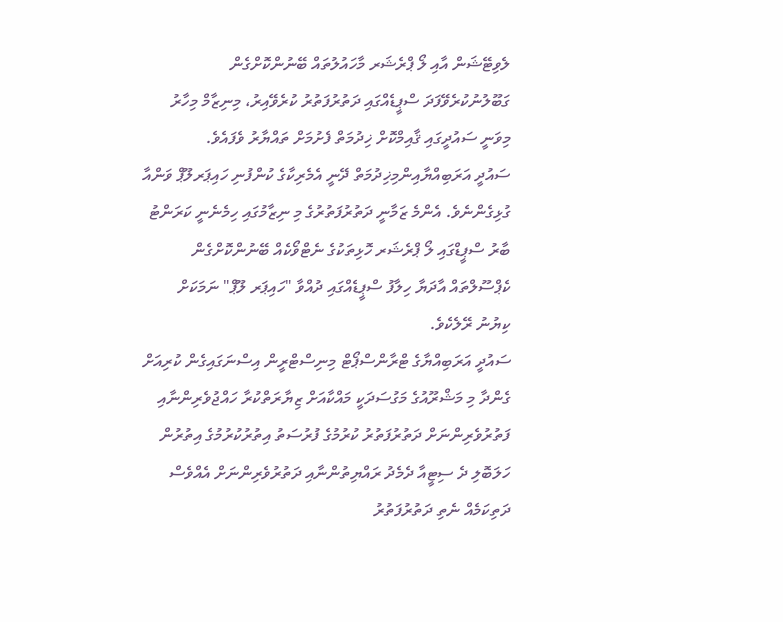ލެވިޓޭޝަން އާއި ލޯ ޕްރެޝަރ މާހައުލުތައް ބޭނުންކޮށްގެން ގަބޫލުނުކުރެވޭފަދަ ސްޕީޑެއްގައި ދަތުރުފަތުރު ކުރެވޭއިރު، މިނިޒާމް މިހާރު މިވަނީ ސައުދީގައި ޤާއިމްކޮށް ޚިދުމަތް ފެށުމަށް ތައްޔާރު ވެފައެވެ.
ސައުދީ އަރަބިއްޔާއިންމިޚިދުމަތް ދޭނީ އެމެރިކާގެ ކުންފުނި ހައިޕަރލޫޕް ވަންއާ ގުޅިގެންނެވެ. އެންމެ ޒަމާނީ ދަތުރުފަތުރުގެ މި ނިޒާމުގައި ހިމެނެނީ ކަރަންޓު ބާރު ސްޕީޑްގައި ލޯ ޕްރެޝަރ ހޮޅިތަކުގެ ނެޓްވޯކެއް ބޭނުންކޮށްގެން ކެޕްސޫލްތައް އާދަޔާ ހިލާފު ސްޕީޑެއްގައި ދުއްވާ "ހައިޕަރ ލޫޕް" ނަމަކަށް ކިޔުނު ރޭލެކެވެ.
ސައުދީ އަރަބިއްޔާގެ ޓްރާންސްޕޯޓް މިނިސްޓްރީން އިސްނަގައިގެން ކުރިއަށް ގެންދާ މި މަޝްރޫއުގެ މަގުސަދަކީ މައްކާއަށް ޒިޔާރަތްކުރާ ހައްޖުވެރިންނާއި ފަތުރުވެރިންނަށް ދަތުރުފަތުރު ކުރުމުގެ ފުރުސަތު އިތުރުކުރުމުގެ އިތުރުން ހަލަބޮލި ދެ ސިޓީއާ ދެމެދު ރައްޔިތުންނާއި ދަތުރުވެރިންނަށް އެއްވެސް ދަތިކަމެއް ނެތި ދަތުރުފަތުރު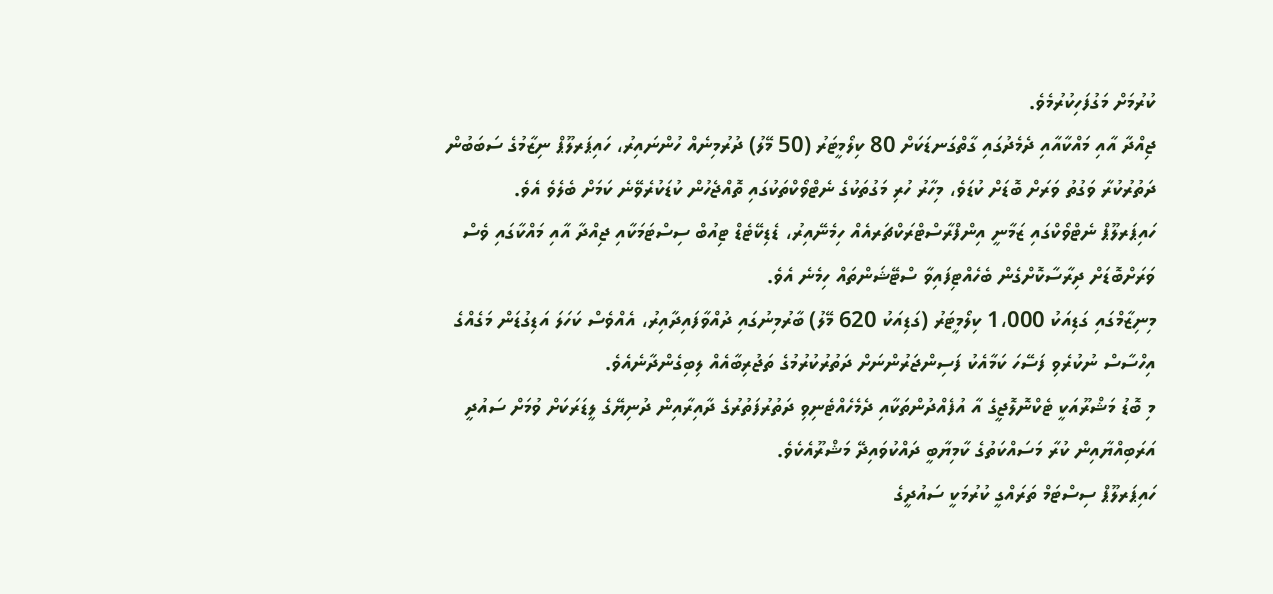ކުރުމަށް މަގުފަހިކުރުމެވެ.
ޖިއްދާ އާއި މައްކާއާއި ދެމެދުގައި ގާތްގަނޑަކަށް 80 ކިލޯމީޓަރު (50 މޭލު) ދުރުމިނެއް ހުންނައިރު، ހައިޕަރލޫޕް ނިޒާމުގެ ސަބަބުން ދަތުރުކުރާ ވަގުތު ވަރަށް ބޮޑަށް ކުޑަވެ، މިހާރު ހުރި މަގުތަކުގެ ނެޓްވޯކްތަކުގައި ތޮއްޖެހުން ކުޑަކުރެވޭނެ ކަމަށް ބެލެވެ އެވެ.
ހައިޕަރލޫޕް ނެޓްވޯކްގައި ޒަމާނީ އިންފްރާސްޓްރަކްޗަރއެއް ހިމެނޭއިރު، ޑެޑިކޭޓެޑް ޓިއުބް ސިސްޓަމަކާއި ޖިއްދާ އާއި މައްކާގައި ވެސް ވަރަށްބޮޑަށް ދިރާސާކޮށްގެން ބެހެއްޓިފައިވާ ސްޓޭޝަންތައް ހިމެނެ އެވެ.
މިނިޒާމްގައި ގަޑިއަކު 1،000 ކިލޯމީޓަރު (ގަޑިއަކު 620 މޭލު) ބާރުމިނުގައި ދުއްވާފައިދާއިރު، އެއްވެސް ކަހަލަ އަޑިގުޑަން މަގެއްގެ އިހްސާސް ނުކުރެވި ފަސޭހަ ކަމާއެކު ފަސިންޖަރުންނަށް ދަތުރުކުރުމުގެ ތަޖުރިބާއެއް ލިބިގެންދާނެއެވެ.
މި ބޮޑު މަޝްރޫއަކީ ޓެކްނޮލޮޖީގެ އާ އުފެއްދުންތަކާއި ދެމެހެއްޓެނިވި ދަތުރުފަތުރުގެ ދާއިރާއިން ދުނިޔޭގެ ލީޑަރަކަށް ވުމަށް ސައުދީ އަރަބިއްޔާއިން ކުރާ މަސައްކަތުގެ ކާމިޔާބީ ދައްކުވައިދޭ މަޝްރޫއެކެވެ.
ހައިޕަރލޫޕް ސިސްޓަމް ތަރައްގީ ކުރުމަކީ ސައުދީގެ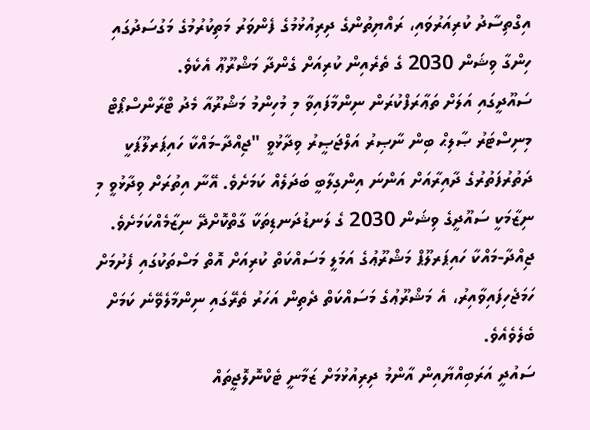އިގްތިސާދު ކުރިއަރުވައި، ރައްޔިތުންގެ ދިރިއުޅުމުގެ ފެންވަރު މަތިކުރުމުގެ މަގުސަދުގައި ހިންގާ ވިޝަން 2030 ގެ ތެރެއިން ކުރިއަށް ގެންދާ މަޝްރޫޢޫ އެކެވެ.
ސައޫދީގައި އަލަށް ތަޢާރަފްކުރަން ނިންމާފައިވާ މި މުހިންމު މަޝްރޫއާ މެދު ޓްރާންސްޕޯޓް މިނިސްޓަރު ޞާލިޙް ބިން ނާޞިރު އަލްޖަޞީރު ވިދާޅުވީ "ޖިއްދާ-މައްކާ ހައިޕަރލޫޕަކީ ދަތުރުފަތުރުގެ ދާއިރާއަށް އަންނަ އިންގިލާބީ ބަދަލެއް ކަމަށެވެ. އޭނާ އިތުރަށް ވިދާޅުވީ މި ނިޒާމަކީ ސައޫދީގެ ވިޝަން 2030 ގެ ލަނޑުދަނޑިތަކާ ގާތްކޮށްދޭ ނިޒާމެއްކަމަށެވެ.
ޖިއްދާ-މައްކާ ހައިޕަރލޫޕް މަޝްރޫޢުގެ އަމަލީ މަސައްކަތް ކުރިއަށް އޮތް މަސްތަކުގައި ފެށުމަށް ހަމަޖެހިފައިވާއިރު، އެ މަޝްރޫޢުގެ މަސައްކަތް ދެތިން އަހަރު ތެރޭގައި ނިންމާލެވޭނެ ކަމަށް ބެލެވެއެވެ.
ސައުދީ އަރަބިއްޔާއިން އާންމު ދިރިއުޅުމަށް ޒަމާނީ ޓެކްނޮލޮޖީތައް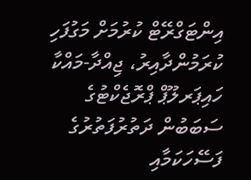އިންޓަގްރޭޓް ކުރުމަށް މަގުފަހި ކުރަމުންދާއިރު، ޖިއްދާ-މައްކާ ހައިޕަރލޫޕް ޕްރޮޖެކްޓުގެ ސަބަބުން ދަތުރުފަތުރުގެ ފަސޭހަކަމާއި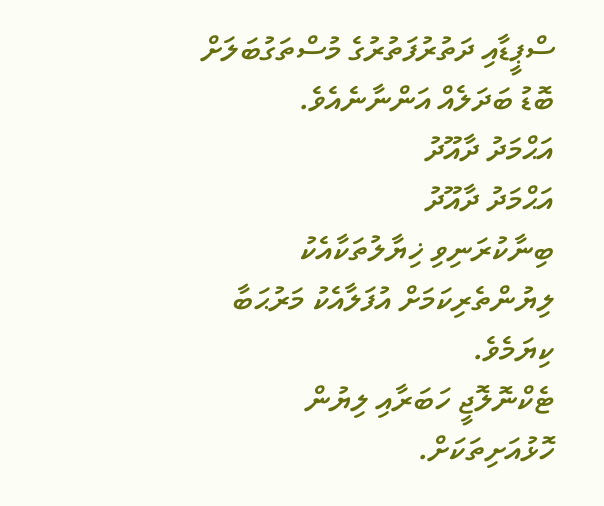ސްޕީޑާއި ދަތުރުފަތުރުގެ މުސްތަގުބަލަށް ބޮޑު ބަދަލެއް އަންނާނެއެވެ.
އަޙްމަދު ދާއޫދު
އަޙްމަދު ދާއޫދު
ބިނާކުރަނިވި ޚިޔާލުތަކާއެކު ލިޔުންތެރިކަމަށް އުފަލާއެކު މަރުޙަބާ ކިޔަމެވެ.
ޓެކްނޮލޮޖީ ހަބަރާއި ލިޔުން ހޮޅުއަށިތަކަށް.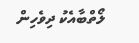ލޯތްބާއެކު ދިވެހިން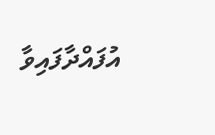އުފައްދާފައިވާ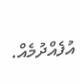އުފެއްދުމެއް.